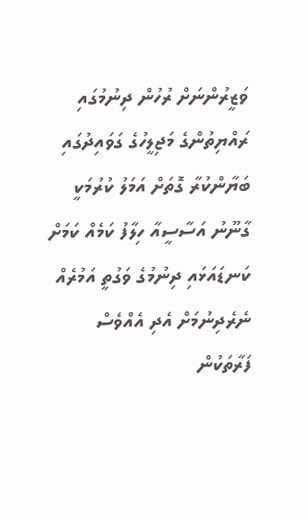ވަޒީރުންނަށް ރުހުން ދިނުމުގައި ރައްޔިތުންގެ މަޖިލީހުގެ ގަވައިދުގައި ބަޔާންކުރާ ގޮތަށް އަމަލު ކުރުމަކީ ގާނޫނު އަސާސީއާ ހިލާފު ކަމެއް ކަމަށް ކަނޑައަޅައި ދިނުމުގެ ވަގުތީ އަމުރެއް ނެރެދިނުމަށް އެދި އެއްވެސް ފަރާތަކުން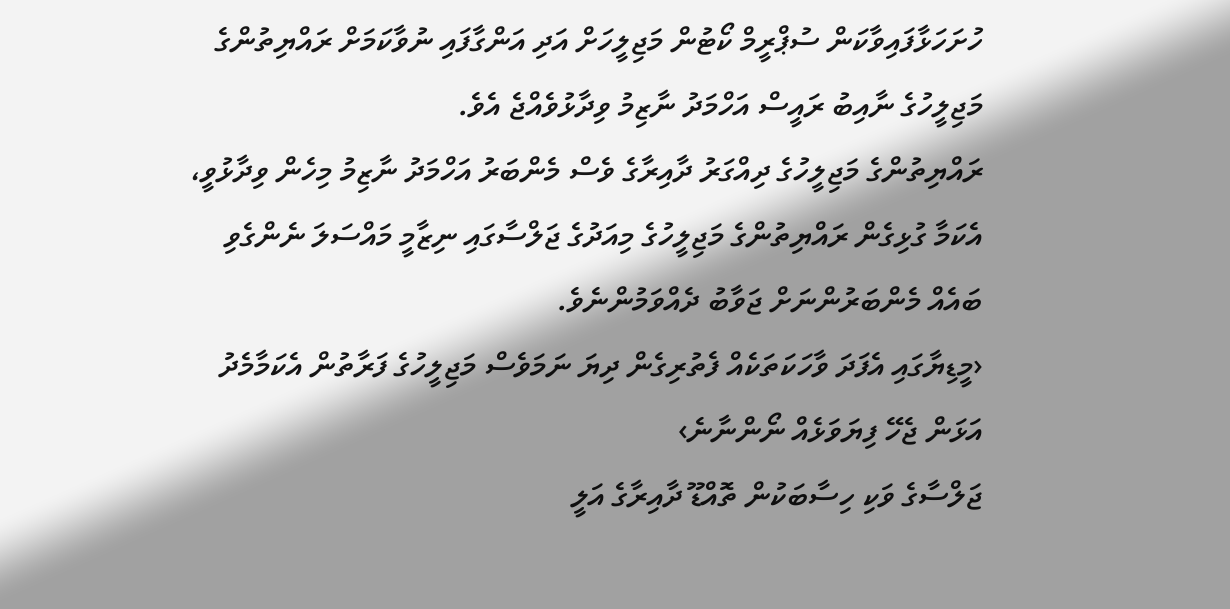ހުށަހަޅާފައިވާކަން ސުޕްރީމް ކޯޓުން މަޖިލީހަށް އަދި އަންގާފައި ނުވާކަމަށް ރައްޔިތުންގެ މަޖިލީހުގެ ނާއިބު ރައީސް އަހްމަދު ނާޒިމު ވިދާޅުވެއްޖެ އެވެ.
ރައްޔިތުންގެ މަޖިލީހުގެ ދިއްގަރު ދާއިރާގެ ވެސް މެންބަރު އަހްމަދު ނާޒިމު މިހެން ވިދާޅުވީ، އެކަމާ ގުޅިގެން ރައްޔިތުންގެ މަޖިލީހުގެ މިއަދުގެ ޖަލްސާގައި ނިޒާމީ މައްސަލަ ނެންގެވި ބައެއް މެންބަރުންނަށް ޖަވާބު ދެއްވަމުންނެވެ.
‹މީޑިޔާގައި އެފަދަ ވާހަކަތަކެއް ފެތުރިގެން ދިޔަ ނަމަވެސް މަޖިލީހުގެ ފަރާތުން އެކަމާމެދު އަޅަން ޖެހޭ ފިޔަވަޅެއް ނޯންނާނެ›
ޖަލްސާގެ ވަކި ހިސާބަކުން ތޮއްޑޫ ދާއިރާގެ އަލީ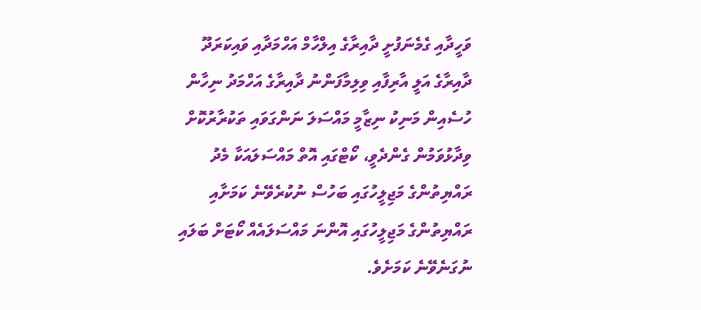ވަހީދާއި ގެމެނަފުށީ ދާއިރާގެ އިލްހާމް އަހްމަދާއި ވައިކަރަދޫ ދާއިރާގެ އަލީ އާރިފާއި ވިލިމާފަންނު ދާއިރާގެ އަހްމަދު ނިހާން ހުސެއިން މަނިކު ނިޒާމީ މައްސަލަ ނަންގަވައި ތަކުރާރުކޮށް ވިދާޅުވަމުން ގެންދެވީ، ކޯޓްގައި އޮތް މައްސަލައަކާ މެދު ރައްޔިތުންގެ މަޖިލީހުގައި ބަހުސް ނުކުރެވޭނެ ކަމަށާއި ރައްޔިތުންގެ މަޖިލީހުގައި އޮންނަ މައްސަލައެއް ކޯޓަށް ބަލައި ނުގަނެވޭނެ ކަމަށެވެ.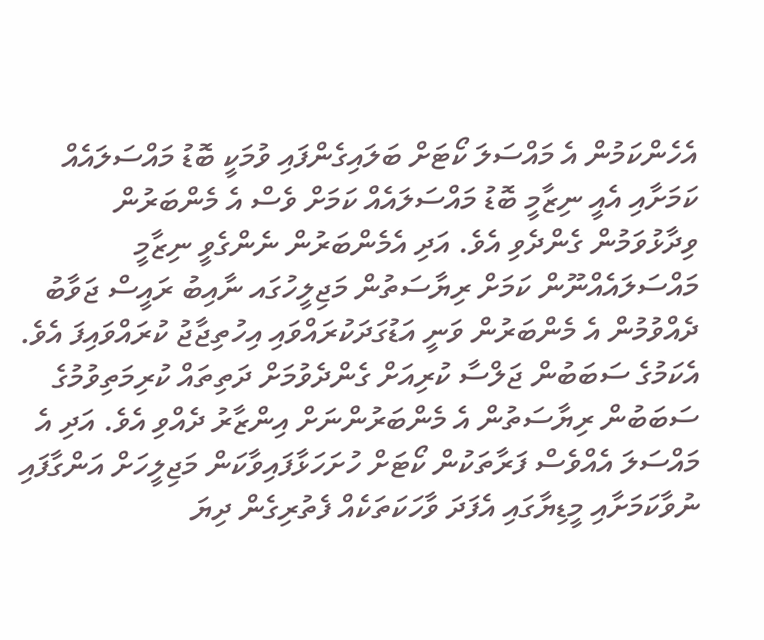އެހެންކަމުން އެ މައްސަލަ ކޯޓަށް ބަލައިގެންފައި ވުމަކީ ބޮޑު މައްސަލައެއް ކަމަށާއި އެއީ ނިޒާމީ ބޮޑު މައްސަލައެއް ކަމަށް ވެސް އެ މެންބަރުން ވިދާޅުވަމުން ގެންދެވި އެވެ. އަދި އެމެންބަރުން ނެންގެވީ ނިޒާމީ މައްސަލައެއްނޫން ކަމަށް ރިޔާސަތުން މަޖިލީހުގައ ނާއިބު ރައީސް ޖަވާބު ދެއްވުމުން އެ މެންބަރުން ވަނީ އަޑުގަދަކުރައްވައި އިހުތިޖާޖު ކުރައްވައިފަ އެވެ. އެކަމުގެ ސަބަބުން ޖަލްސާ ކުރިއަށް ގެންދެވުމަށް ދަތިތައް ކުރިމަތިވުމުގެ ސަބަބުން ރިޔާސަތުން އެ މެންބަރުންނަށް އިންޒާރު ދެއްވި އެވެ. އަދި އެ މައްސަލަ އެއްވެސް ފަރާތަކުން ކޯޓަށް ހުށަހަޅާފައިވާކަން މަޖިލީހަށް އަންގާފައި ނުވާކަމަށާއި މީޑިޔާގައި އެފަދަ ވާހަކަތަކެއް ފެތުރިގެން ދިޔަ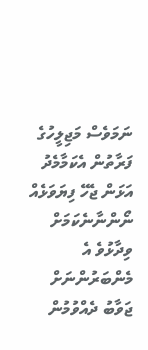ނަމަވެސް މަޖިލީހުގެ ފަރާތުން އެކަމާމެދު އަޅަން ޖެހޭ ފިޔަވަޅެއް ނޯންނާނެކަމަށް ވިދާޅުވެ އެ މެންބަރުންނަށް ޖަވާބު ދެއްވުމުން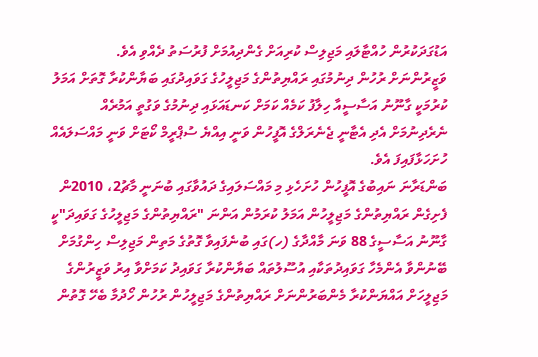އަޑުގަދަކުރުން ހުއްޓާލައި މަޖިލިސް ކުރިއަށް ގެންދިއުމަށް ފުރުސަތު ދެއްވި އެވެ.
ވަޒީރުންނަށް ރުހުން ދިނުމުގައި ރައްޔިތުންގެ މަޖިލީހުގެ ގަވައިދުގައި ބަޔާންކުރާ ގޮތަށް އަމަލު ކުރުމަކީ ގާނޫނު އަސާސީއާ ހިލާފު ކަމެއް ކަމަށް ކަނޑައަޅައި ދިނުމުގެ ވަގުތީ އަމުރެއް ނެރެދިނުމަށް އެދި އެޓާނީ ޖެނެރަލްގެ އޮފީހުން ވަނީ އިއްޔެ ސުޕްރީމް ކޯޓަށް ވަނީ މައްސަލައެއް ހުށަހަޅާފައިފަ އެވެ.
ބަންޑަރާނަ ނައިބުގެ އޮފީހުން ހުށަހެޅި މި މައްސަލައިގެ ދައުވާގައި ބުނަނީ މާޗު2، 2010ން ފެށިގެން ރައްޔިތުންގެ މަޖިލީހުން އަމަލު ކުރަމުން އަންނަ "ރައްޔިތުންގެ މަޖިލީހުގެ ގަވައިދަ"ކީ ގާނޫނު އަސާސީގެ 88 ވަނަ މާއްދާގެ (ހ)ގައި ބުނެފައިވާ ގޮތުގެ މަތިން މަޖިލިސް ހިންގުމަށް ބޭނުންވާ އެންމެހާ ގަވައިދުތަކާއި އުސޫލުތައް ބަޔާންކުރާ ގަވައިދު ކަމަށްވާ އިރު ވަޒީރުންގެ މަޖިލީހަށް އައްޔަންކުރާ މެންބަރުންނަށް ރައްޔިތުންގެ މަޖިލީހުން ރުހުން ހޯދުމާ ބެހޭ ގޮތުން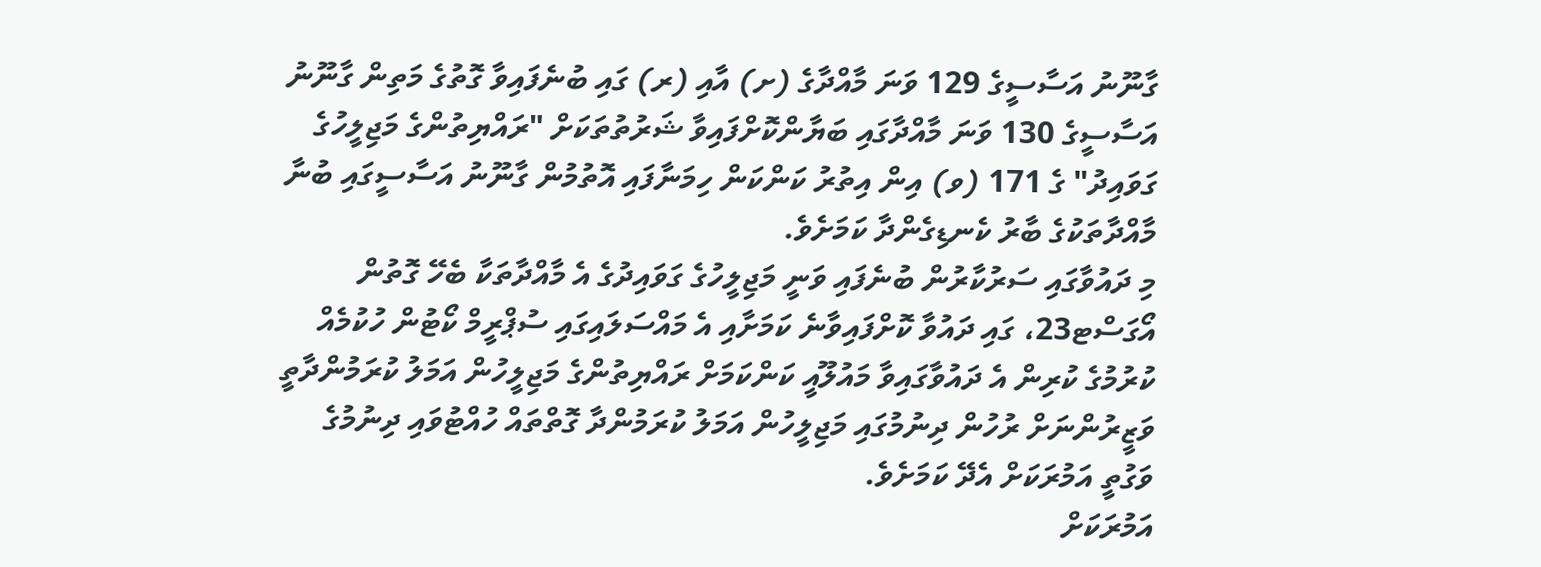ގާނޫނު އަސާސީގެ 129 ވަނަ މާއްދާގެ (ށ) އާއި (ރ) ގައި ބުނެފައިވާ ގޮތުގެ މަތިން ގާނޫނު އަސާސީގެ 130 ވަނަ މާއްދާގައި ބަޔާންކޮށްފައިވާ ޝަރުތުތަކަށް "ރައްޔިތުންގެ މަޖިލީހުގެ ގަވައިދު" ގެ 171 (ވ) އިން އިތުރު ކަންކަން ހިމަނާފައި އޮތުމުން ގާނޫނު އަސާސީގައި ބުނާ މާއްދާތަކުގެ ބާރު ކެނޑިގެންދާ ކަމަށެވެ.
މި ދައުވާގައި ސަރުކާރުން ބުނެފައި ވަނީ މަޖިލީހުގެ ގަވައިދުގެ އެ މާއްދާތަކާ ބެހޭ ގޮތުން އޯގަސްޓ23، ގައި ދައުވާ ކޮށްފައިވާނެ ކަމަށާއި އެ މައްސަލައިގައި ސުޕްރީމް ކޯޓުން ހުކުމެއް ކުރުމުގެ ކުރިން އެ ދައުވާގައިވާ މައުލޫއީ ކަންކަމަށް ރައްޔިތުންގެ މަޖިލީހުން އަމަލު ކުރަމުންދާތީ ވަޒީރުންނަށް ރުހުން ދިނުމުގައި މަޖިލީހުން އަމަލު ކުރަމުންދާ ގޮތްތައް ހުއްޓުވައި ދިނުމުގެ ވަގުތީ އަމުރަކަށް އެދޭ ކަމަށެވެ.
އަމުރަކަށް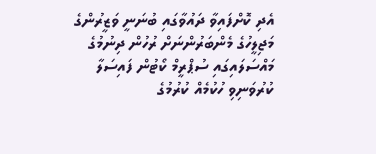އެދި ކޮށްފައިވާ ދައުވާގައި ބުނަނީ ވަޒީރުންގެ މަޖިލީހުގެ މެންބަރުންނަށް ރުހުން ދިނުމުގެ މައްސަލައިގައި ސުޕްރީމް ކޯޓުން ފައިސަލާ ކުރުވަނިވި ހުކުމެއް ކުރުމުގެ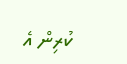ކުރިން އެ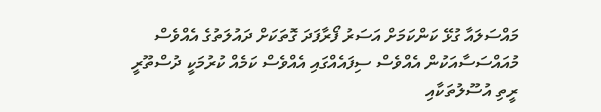މައްސަލައާ ގުޅޭ ކަންކަމަށް އަސަރު ފޯރާފަދަ ގޮތަކަށް ދައުލަތުގެ އެއްވެސް މުއައްސަސާއަކުން އެއްވެސް ސިފައެއްގައި އެއްވެސް ކަމެއް ކުރުމަކީ ދުސްތޫރީ ރީތި އުސޫލުތަކާއި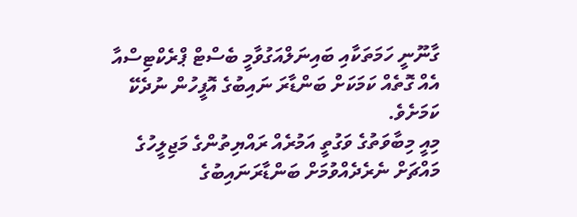ގާނޫނީ ހަމަތަކާއި ބައިނަލްއަގުވާމީ ބެސްޓް ޕްރެކްޓިސްއާ އެއް ގޮތެއް ކަމަކަށް ބަންޑާރަ ނައިބުގެ އޮފީހުން ނުދެކޭ ކަމަށެވެ.
މިއީ މިބާވަތުގެ ވަގުތީ އަމުރެއް ރައްޔިތުންގެ މަޖިލީހުގެ މައްޗަށް ނެރެދެއްވުމަށް ބަންޑާރަނައިބުގެ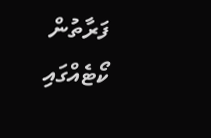ފަރާތުން ކޯޓެއްގައި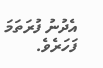އެދުނު ފުރަތަމަ ފަހަރެވެ.